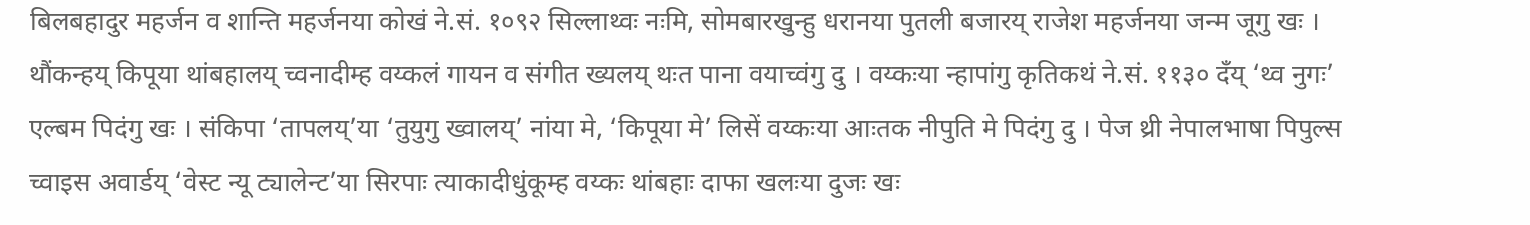बिलबहादुर महर्जन व शान्ति महर्जनया कोखं ने.सं. १०९२ सिल्लाथ्वः नःमि, सोमबारखुन्हु धरानया पुतली बजारय् राजेश महर्जनया जन्म जूगु खः । थौंकन्हय् किपूया थांबहालय् च्वनादीम्ह वय्कलं गायन व संगीत ख्यलय् थःत पाना वयाच्वंगु दु । वय्कःया न्हापांगु कृतिकथं ने.सं. ११३० दँय् ‘थ्व नुगः’ एल्बम पिदंगु खः । संकिपा ‘तापलय्’या ‘तुयुगु ख्वालय्’ नांया मे, ‘किपूया मे’ लिसें वय्कःया आःतक नीपुति मे पिदंगु दु । पेज थ्री नेपालभाषा पिपुल्स च्वाइस अवार्डय् ‘वेस्ट न्यू ट्यालेन्ट’या सिरपाः त्याकादीधुंकूम्ह वय्कः थांबहाः दाफा खलःया दुजः खः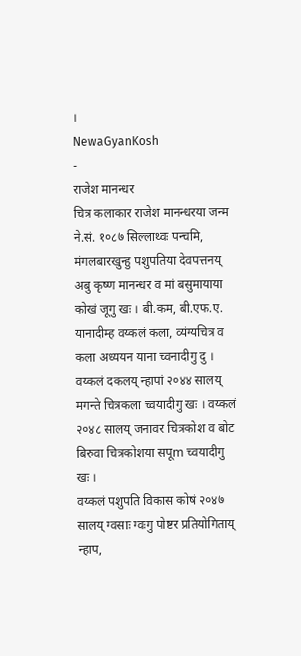।
NewaGyanKosh
-
राजेश मानन्धर
चित्र कलाकार राजेश मानन्धरया जन्म ने.सं. १०८७ सिल्लाथ्वः पन्चमि, मंगलबारखुन्हु पशुपतिया देवपत्तनय् अबु कृष्ण मानन्धर व मां बसुमायाया कोखं जूगु खः । बी.कम, बी.एफ.ए. यानादीम्ह वय्कलं कला, व्यंग्यचित्र व कला अध्ययन याना च्वनादीगु दु । वय्कलं दकलय् न्हापां २०४४ सालय् मगन्ते चित्रकला च्वयादीगु खः । वय्कलं २०४८ सालय् जनावर चित्रकोश व बोट बिरुवा चित्रकोशया सपूm च्वयादीगु खः ।
वय्कलं पशुपति विकास कोषं २०४७ सालय् ग्वसाः ग्वःगु पोष्टर प्रतियोगिताय् न्हाप,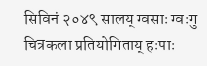सिविनं २०४९ सालय् ग्वसाः ग्वःगु चित्रकला प्रतियोगिताय् हःपाः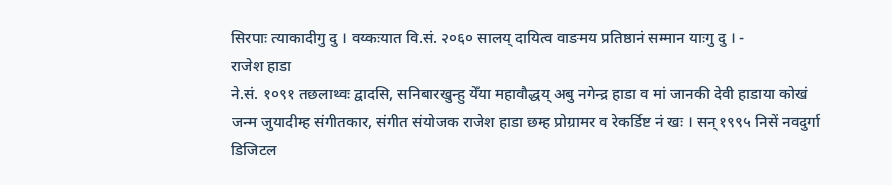सिरपाः त्याकादीगु दु । वय्कःयात वि.सं. २०६० सालय् दायित्व वाङमय प्रतिष्ठानं सम्मान याःगु दु । -
राजेश हाडा
ने.सं. १०९१ तछलाथ्वः द्वादसि, सनिबारखुन्हु येँया महावौद्धय् अबु नगेन्द्र हाडा व मां जानकी देवी हाडाया कोखं जन्म जुयादीम्ह संगीतकार, संगीत संयोजक राजेश हाडा छम्ह प्रोग्रामर व रेकर्डिष्ट नं खः । सन् १९९५ निसें नवदुर्गा डिजिटल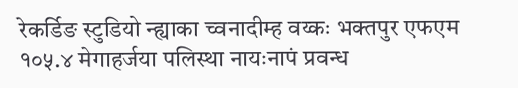रेकर्डिङ स्टुडियो न्ह्याका च्वनादीम्ह वय्कः भक्तपुर एफएम १०५.४ मेगाहर्जया पलिस्था नायःनापं प्रवन्ध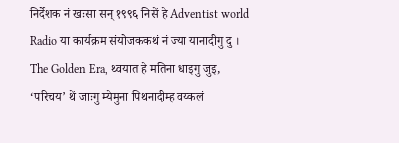निर्देशक नं खःसा सन् १९९६ निसें हे Adventist world Radio या कार्यक्रम संयोजककथं नं ज्या यानादीगु दु ।
The Golden Era, थ्वयात हे मतिना धाइगु जुइ, ‘परिचय’ थें जाःगु म्येमुना पिथनादीम्ह वय्कलं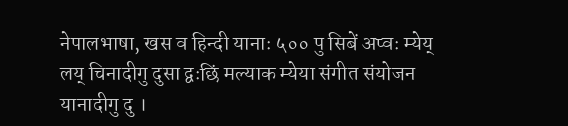नेपालभाषा, खस व हिन्दी यानाः ५०० पु सिबें अप्वः म्येय् लय् चिनादीगु दुसा द्वःछिं मल्याक म्येया संगीत संयोजन यानादीगु दु ।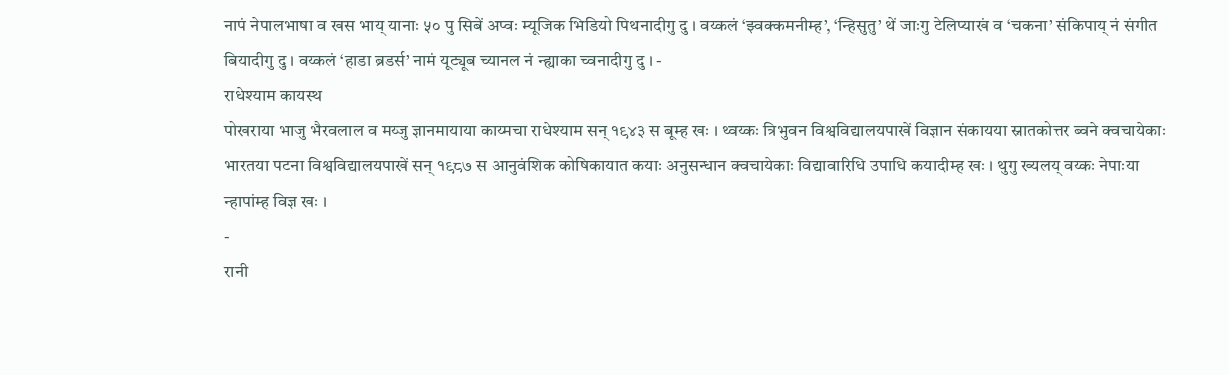नापं नेपालभाषा व खस भाय् यानाः ५० पु सिबें अप्वः म्यूजिक भिडियो पिथनादीगु दु । वय्कलं ‘झ्वक्कमनीम्ह’, ‘न्हिसुतु’ थें जाःगु टेलिप्याखं व ‘चकना’ संकिपाय् नं संगीत बियादीगु दु । वय्कलं ‘हाडा ब्रडर्स’ नामं यूट्यूब च्यानल नं न्ह्याका च्वनादीगु दु । -
राधेश्याम कायस्थ
पोखराया भाजु भैरवलाल व मय्जु ज्ञानमायाया काय्मचा राधेश्याम सन् १९४३ स बूम्ह खः । थ्वय्कः त्रिभुवन विश्वविद्यालयपाखें विज्ञान संकायया स्नातकोत्तर ब्वने क्वचायेकाः भारतया पटना विश्वविद्यालयपाखें सन् १९८७ स आनुवंशिक कोषिकायात कयाः अनुसन्धान क्वचायेकाः विद्यावारिधि उपाधि कयादीम्ह खः । थुगु ख्यलय् वय्कः नेपाःया न्हापांम्ह विज्ञ खः ।
-
रानी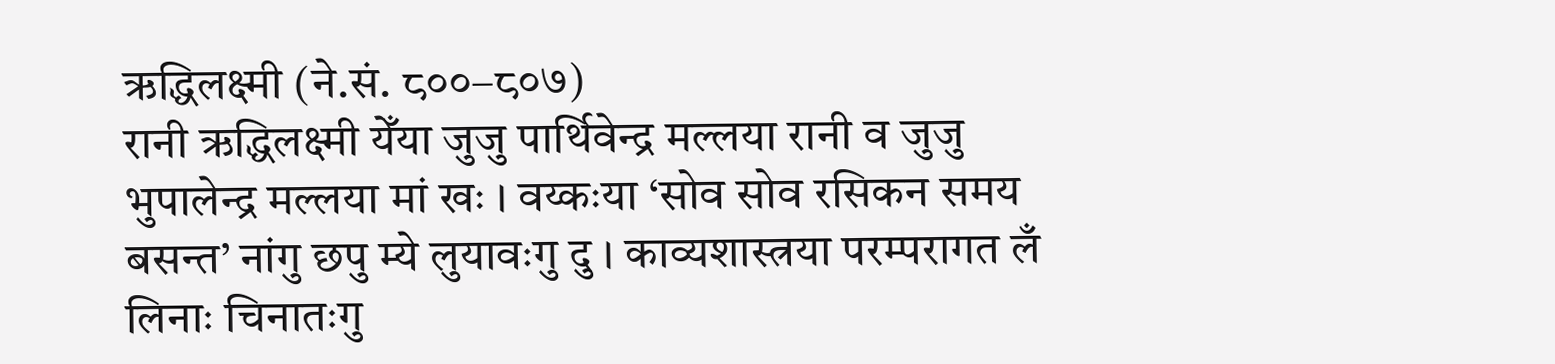ऋद्धिलक्ष्मी (ने.सं. ८००–८०७)
रानी ऋद्धिलक्ष्मी येँया जुजु पार्थिवेन्द्र मल्लया रानी व जुजु भुपालेन्द्र मल्लया मां खः । वय्कःया ‘सोव सोव रसिकन समय बसन्त’ नांगु छपु म्ये लुयावःगु दु । काव्यशास्त्रया परम्परागत लँ लिनाः चिनातःगु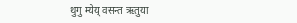थुगु म्येय् वसन्त ऋतुया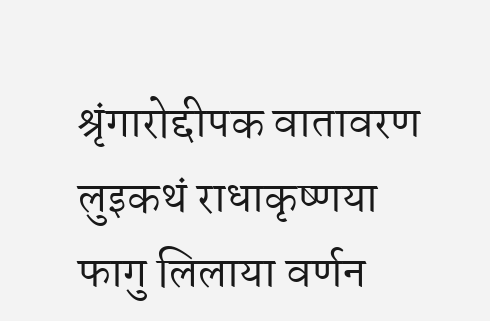श्रृंगारोद्दीपक वातावरण लुइकथं राधाकृष्णया फागु लिलाया वर्णन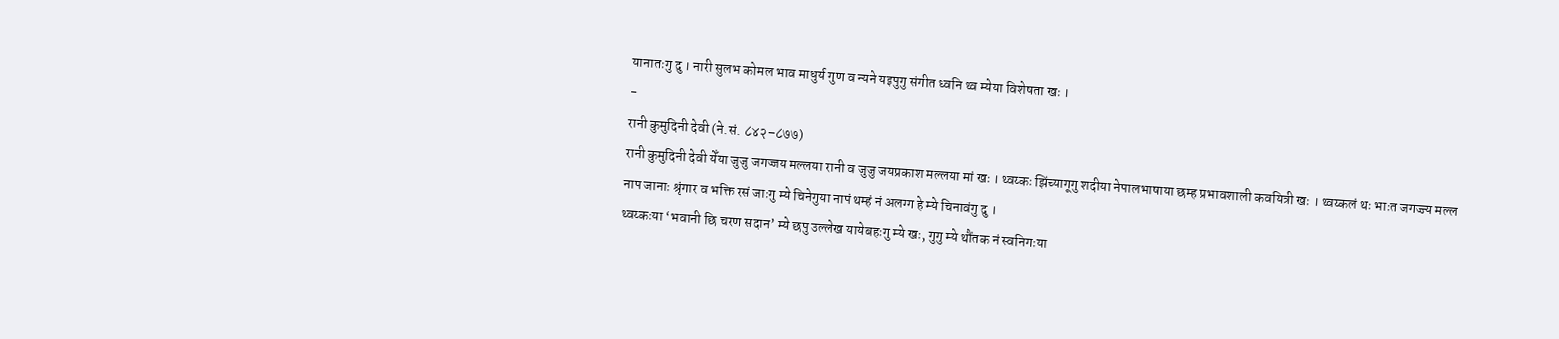यानातःगु दु । नारी सुलभ कोमल भाव माधुर्य गुण व न्यने यइपुगु संगीत ध्वनि थ्व म्येया विशेषता खः ।
-
रानी कुमुदिनी देवी (ने.सं. ८४२–८७७)
रानी कुमुदिनी देवी येँया जुजु जगज्जय मल्लया रानी व जुजु जयप्रकाश मल्लया मां खः । थ्वय्कः झिंच्यागूगु शदीया नेपालभाषाया छम्ह प्रभावशाली कवयित्री खः । थ्वय्कलं थः भाःत जगज्ज्य मल्ल नाप जानाः श्रृंगार व भक्ति रसं जाःगु म्ये चिनेगुया नापं थम्हं नं अलग्ग हे म्ये चिनावंगु दु ।
थ्वय्कःया ‘भवानी छि चरण सदान’ म्ये छपु उल्लेख यायेबहःगु म्ये खः, गुगु म्ये थौंतक नं स्वनिगःया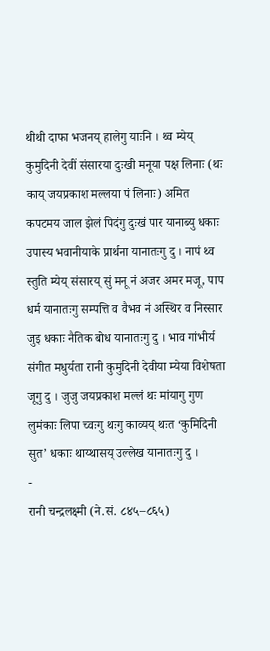थीथी दाफा भजनय् हालेगु याःनि । थ्व म्येय् कुमुदिनी देवीं संसारया दुःखी मनूया पक्ष लिनाः (थः काय् जयप्रकाश मल्लया पं लिनाः) अमित कपटमय जाल झेलं पिदंगु दुःखं पार यानाब्यु धकाः उपास्य भवानीयाके प्रार्थना यानातःगु दु । नापं थ्व स्तुति म्येय् संसारय् सुं मनू नं अजर अमर मजू, पाप धर्म यानातःगु सम्पत्ति व वैभव नं अस्थिर व निस्सार जुइ धकाः नैतिक बोध यानातःगु दु । भाव गांभीर्य संगीत मधुर्यता रानी कुमुदिनी देवीया म्येया विशेषता जूगु दु । जुजु जयप्रकाश मल्लं थः मांयागु गुण लुमंकाः लिपा च्वःगु थःगु काव्यय् थःत ‘कुमिदिनी सुत’ धकाः थाय्थासय् उल्लेख यानातःगु दु ।
-
रानी चन्द्रलक्ष्मी (ने.सं. ८४५–८६५)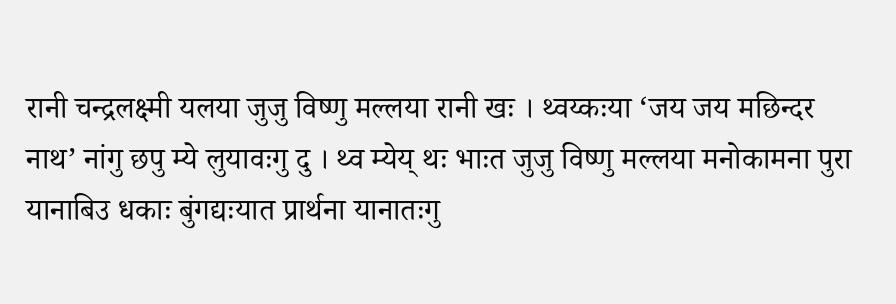रानी चन्द्रलक्ष्मी यलया जुजु विष्णु मल्लया रानी खः । थ्वय्कःया ‘जय जय मछिन्दर नाथ’ नांगु छपु म्ये लुयावःगु दु । थ्व म्येय् थः भाःत जुजु विष्णु मल्लया मनोकामना पुरा यानाबिउ धकाः बुंगद्यःयात प्रार्थना यानातःगु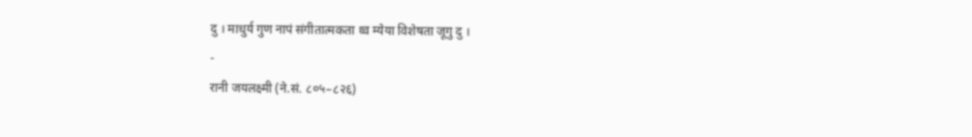दु । माधुर्य गुण नापं संगीतात्मकता थ्व म्येया विशेषता जूगु दु ।
-
रानी जयलक्ष्मी (ने.सं. ८०५–८२६)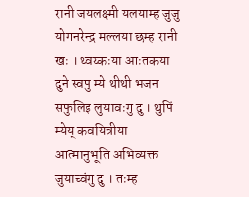रानी जयलक्ष्मी यलयाम्ह जुजु योगनरेन्द्र मल्लया छम्ह रानी खः । थ्वय्कःया आःतकया दुने स्वपु म्ये थीथी भजन सफुलिइ लुयावःगु दु । थुपिं म्येय् कवयित्रीया आत्मानुभूति अभिव्यक्त जुयाच्वंगु दु । तःम्ह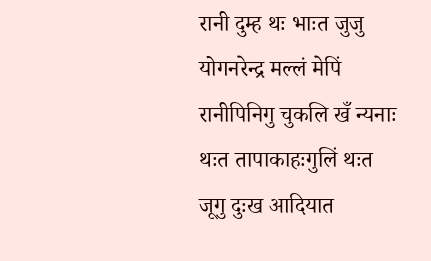रानी दुम्ह थः भाःत जुजु योगनरेन्द्र मल्लं मेपिं रानीपिनिगु चुकलि खँ न्यनाः थःत तापाकाहःगुलिं थःत जूगु दुःख आदियात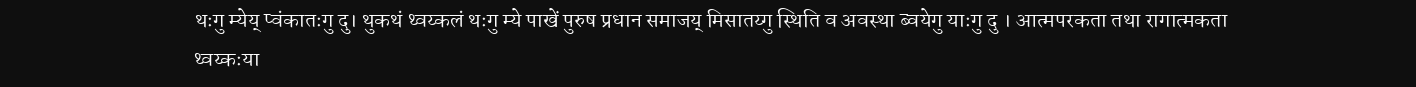थःगु म्येय् प्वंकातःगु दु। थुकथं थ्वय्कलं थःगु म्ये पाखें पुरुष प्रधान समाजय् मिसातय्गु स्थिति व अवस्था ब्वयेगु याःगु दु । आत्मपरकता तथा रागात्मकता थ्वय्कःया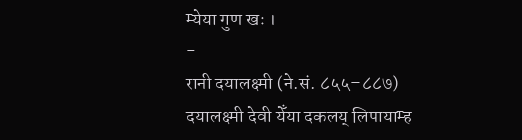म्येया गुण खः ।
-
रानी दयालक्ष्मी (ने.सं. ८५५–८८७)
दयालक्ष्मी देवी येँया दकलय् लिपायाम्ह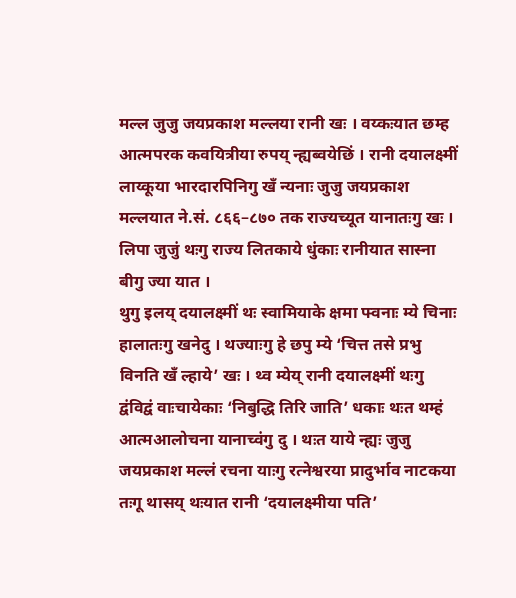मल्ल जुजु जयप्रकाश मल्लया रानी खः । वय्कःयात छम्ह आत्मपरक कवयित्रीया रुपय् न्ह्यब्वयेछिं । रानी दयालक्ष्मीं लाय्कूया भारदारपिनिगु खँ न्यनाः जुजु जयप्रकाश मल्लयात ने.सं. ८६६–८७० तक राज्यच्यूत यानातःगु खः । लिपा जुजुं थःगु राज्य लितकाये धुंकाः रानीयात सास्ना बीगु ज्या यात ।
थुगु इलय् दयालक्ष्मीं थः स्वामियाके क्षमा फ्वनाः म्ये चिनाः हालातःगु खनेदु । थज्याःगु हे छपु म्ये ‘चित्त तसे प्रभु विनति खँ ल्हाये’ खः । थ्व म्येय् रानी दयालक्ष्मीं थःगु द्वंविद्वं वाःचायेकाः ‘निबुद्धि तिरि जाति’ धकाः थःत थम्हं आत्मआलोचना यानाच्वंगु दु । थःत याये न्ह्यः जुजु जयप्रकाश मल्लं रचना याःगु रत्नेश्वरया प्रादुर्भाव नाटकया तःगू थासय् थःयात रानी ‘दयालक्ष्मीया पति’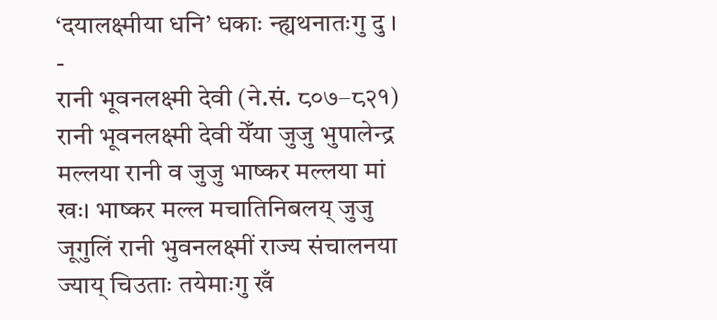‘दयालक्ष्मीया धनि’ धकाः न्ह्यथनातःगु दु ।
-
रानी भूवनलक्ष्मी देवी (ने.सं. ८०७–८२१)
रानी भूवनलक्ष्मी देवी येँया जुजु भुपालेन्द्र मल्लया रानी व जुजु भाष्कर मल्लया मां खः। भाष्कर मल्ल मचातिनिबलय् जुजु जूगुलिं रानी भुवनलक्ष्मीं राज्य संचालनया ज्याय् चिउताः तयेमाःगु खँ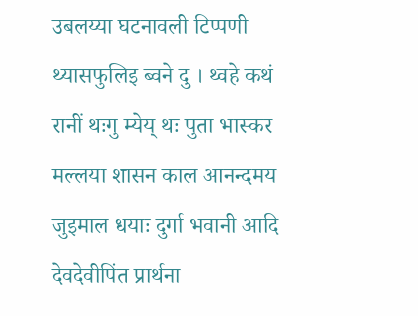उबलय्या घटनावली टिप्पणी थ्यासफुलिइ ब्वने दु । थ्वहे कथं रानीं थःगु म्येय् थः पुता भास्कर मल्लया शासन काल आनन्दमय जुइमाल धयाः दुर्गा भवानी आदि देवदेवीपिंत प्रार्थना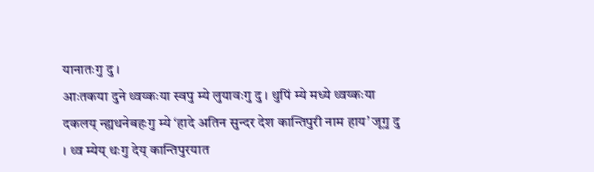यानातःगु दु ।
आःतकया दुने थ्वय्कःया स्वपु म्ये लुयावःगु दु । थुपिं म्ये मध्ये थ्वय्कःया दकलय् न्ह्यथनेबहःगु म्ये ‘हादे अतिन सुन्दर देश कान्तिपुरी नाम हाय’ जूगु दु । थ्व म्येय् थःगु देय् कान्तिपुरयात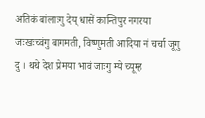अतिकं बांलाःगु देय् धासें कान्तिपुर नगरया जःखःच्वंगु बागमती, विष्णुमती आदिया नं चर्चा जूगु दु । थथे देश प्रेमया भावं जाःगु म्ये च्यूम्ह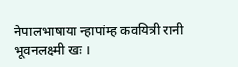नेपालभाषाया न्हापांम्ह कवयित्री रानी भूवनलक्ष्मी खः ।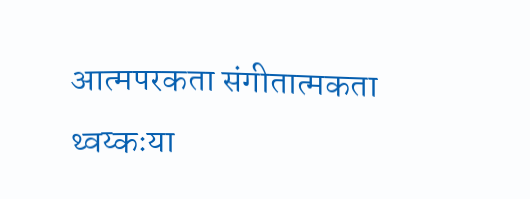आत्मपरकता संगीतात्मकता थ्वय्कःया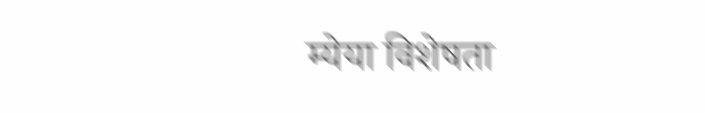म्येया विशेषता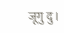जूगु दु ।